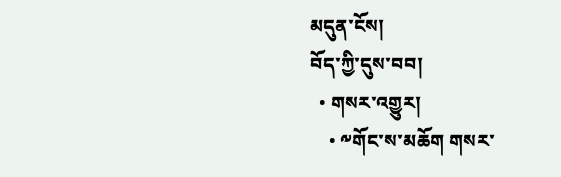མདུན་ངོས།
བོད་ཀྱི་དུས་བབ།
  • གསར་འགྱུར།
    • ༸གོང་ས་མཆོག གསར་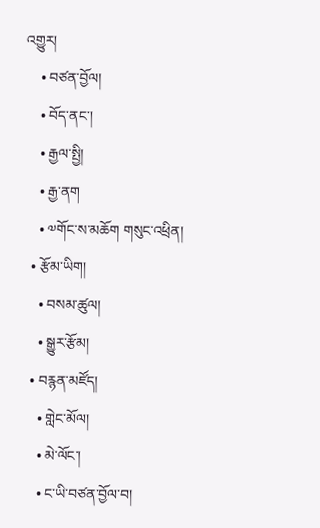འགྱུར།
    • བཙན་བྱོལ།
    • བོད་ནང་།
    • རྒྱལ་སྤྱི།
    • རྒྱ་ནག
    • ༧གོང་ས་མཆོག གསུང་འཕྲིན།
  • རྩོམ་ཡིག།
    • བསམ་ཚུལ།
    • སྒྱུར་རྩོམ།
  • བརྙན་མཛོད།
    • གླེང་མོལ།
    • མེ་ལོང་།
    • ང་ཡི་བཙན་བྱོལ་བ།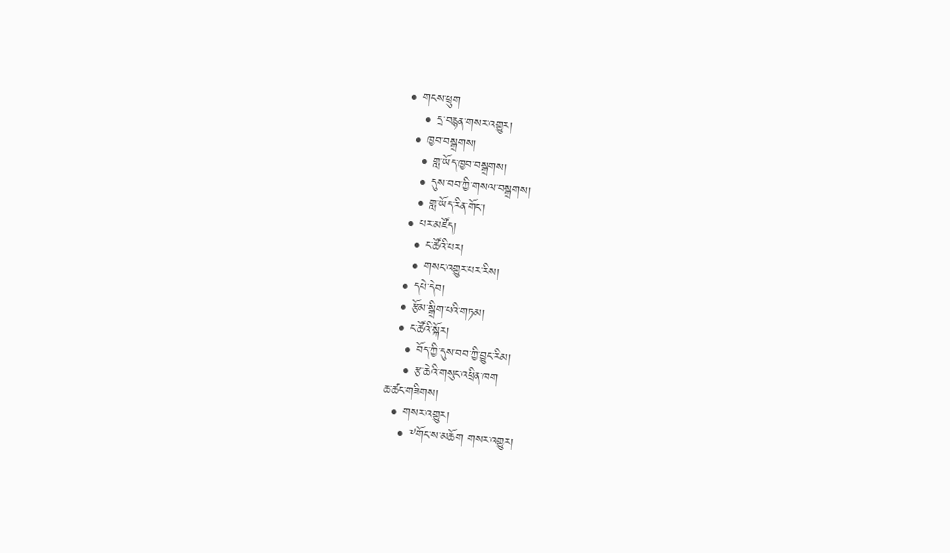• གངས་ཕྲུག
    • དྲ་བརྙན་གསར་འགྱུར།
  • ཁྱབ་བསྒྲགས།
    • གླ་ཡོད་ཁྱབ་བསྒྲགས།
    • དུས་བབ་ཀྱི་གསལ་བསྒྲགས།
    • གླ་ཡོད་རིན་གོང་།
  • པར་མཛོད།
    • ང་ཚོའི་པར།
    • གསང་འགྱུར་པར་རིས།
  • དཔེ་དེབ།
  • རྩོམ་སྒྲིག་པའི་གཏམ།
  • ང་ཚོའི་སྐོར།
    • བོད་ཀྱི་དུས་བབ་ཀྱི་བྱུང་རིམ།
    • རྩ་ཆེའི་གསུང་འཕྲིན་ཁག
ཆ་ཚང་གཟིགས།
  • གསར་འགྱུར།
    • ༸གོང་ས་མཆོག གསར་འགྱུར།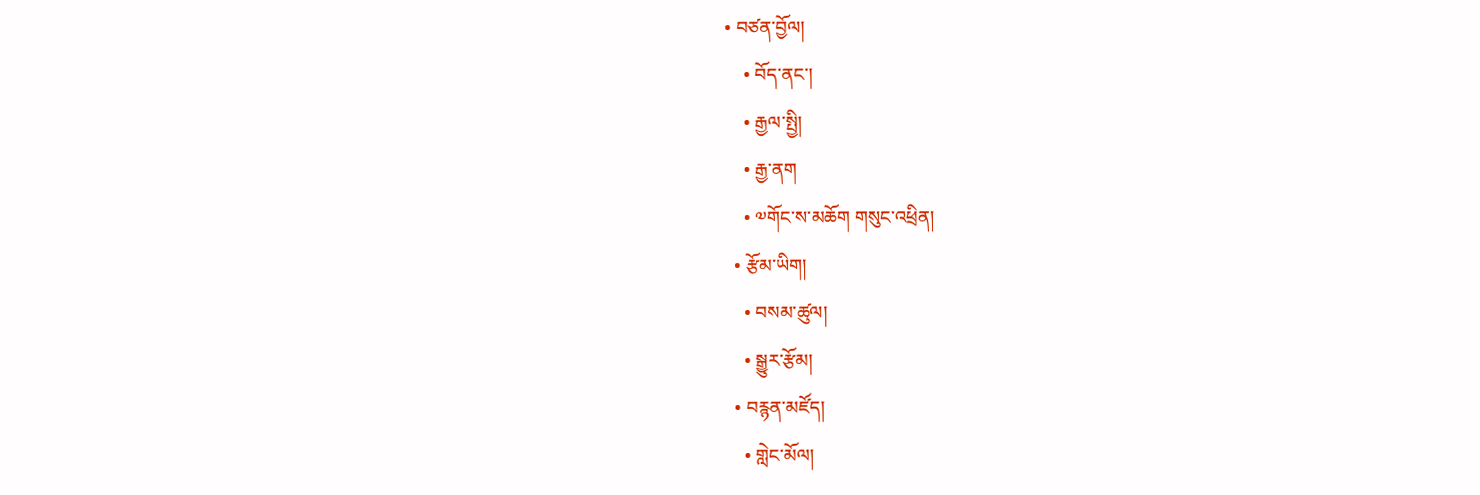• བཙན་བྱོལ།
    • བོད་ནང་།
    • རྒྱལ་སྤྱི།
    • རྒྱ་ནག
    • ༧གོང་ས་མཆོག གསུང་འཕྲིན།
  • རྩོམ་ཡིག།
    • བསམ་ཚུལ།
    • སྒྱུར་རྩོམ།
  • བརྙན་མཛོད།
    • གླེང་མོལ།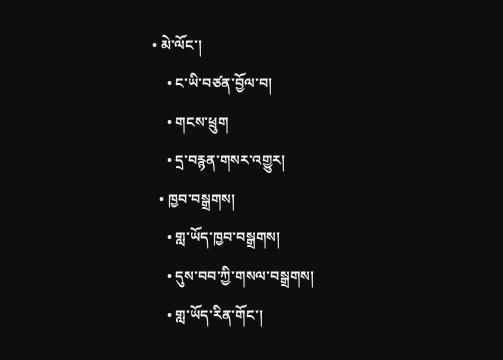• མེ་ལོང་།
    • ང་ཡི་བཙན་བྱོལ་བ།
    • གངས་ཕྲུག
    • དྲ་བརྙན་གསར་འགྱུར།
  • ཁྱབ་བསྒྲགས།
    • གླ་ཡོད་ཁྱབ་བསྒྲགས།
    • དུས་བབ་ཀྱི་གསལ་བསྒྲགས།
    • གླ་ཡོད་རིན་གོང་།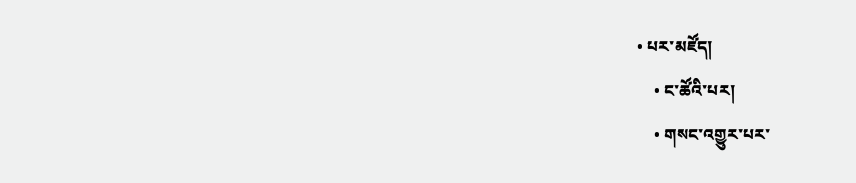• པར་མཛོད།
    • ང་ཚོའི་པར།
    • གསང་འགྱུར་པར་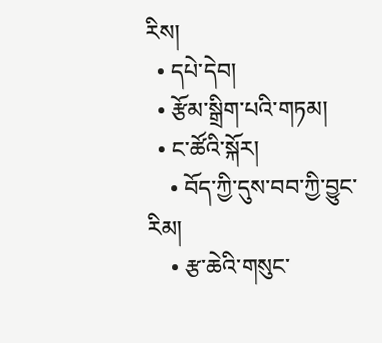རིས།
  • དཔེ་དེབ།
  • རྩོམ་སྒྲིག་པའི་གཏམ།
  • ང་ཚོའི་སྐོར།
    • བོད་ཀྱི་དུས་བབ་ཀྱི་བྱུང་རིམ།
    • རྩ་ཆེའི་གསུང་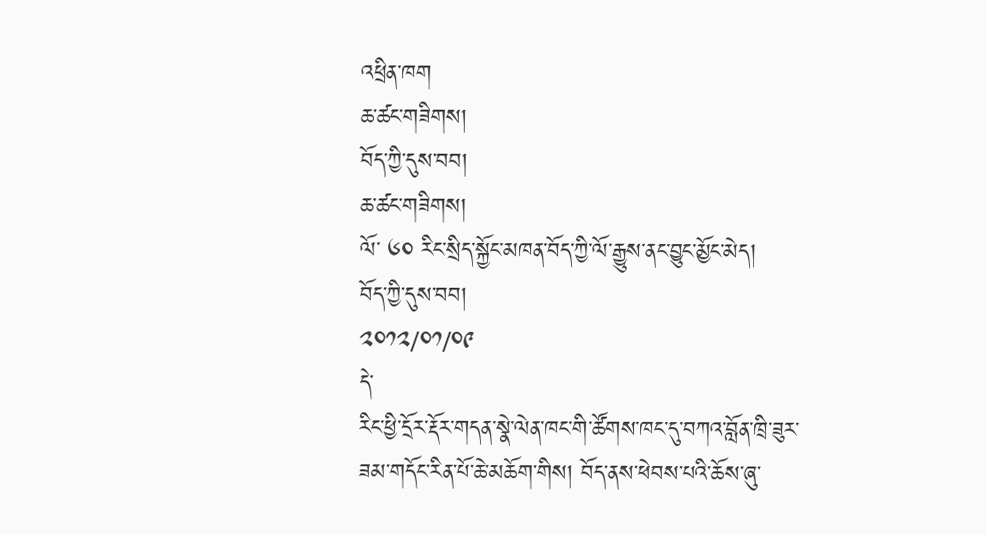འཕྲིན་ཁག
ཆ་ཚང་གཟིགས།
བོད་ཀྱི་དུས་བབ།
ཆ་ཚང་གཟིགས།
ལོ་ ༦༠ རིང་སྲིད་སྐྱོང་མཁན་བོད་ཀྱི་ལོ་རྒྱུས་ནང་བྱུང་མྱོང་མེད།
བོད་ཀྱི་དུས་བབ།
༢༠༡༢/༠༡/༠༩
དེ་
རིང་ཕྱི་དྲོར་རྡོར་གདན་སྣེ་ལེན་ཁང་གི་ཚོགས་ཁང་དུ་བཀའ་བློན་ཁྲི་ཟུར་ཟམ་གདོང་རིན་པོ་ཆེ་མཆོག་གིས། བོད་ནས་ཕེབས་པའི་ཆོས་ཞུ་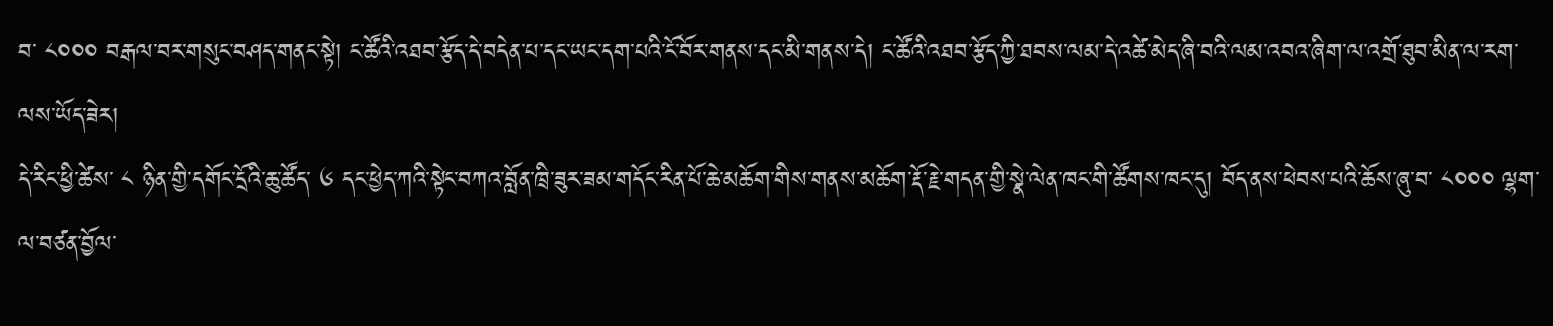བ་ ༨༠༠༠ བརྒལ་བར་གསུང་བཤད་གནང་སྟེ། ང་ཚོའི་འཐབ་རྩོད་དེ་བདེན་པ་དང་ཡང་དག་པའི་ངོ་བོར་གནས་དང་མི་གནས་དེ། ང་ཚོའི་འཐབ་རྩོད་ཀྱི་ཐབས་ལམ་དེ་འཚེ་མེད་ཞི་བའི་ལམ་འབའ་ཞིག་ལ་འགྲོ་ཐུབ་མིན་ལ་རག་ལས་ཡོད་ཟེར།
དེ་རིང་ཕྱི་ཚེས་ ༨ ཉིན་གྱི་དགོང་དྲོའི་ཆུ་ཚོད་ ༦ དང་ཕྱེད་ཀའི་སྟེང་བཀའ་བློན་ཁྲི་ཟུར་ཟམ་གདོང་རིན་པོ་ཆེ་མཆོག་གིས་གནས་མཆོག་རྡོ་རྗེ་གདན་གྱི་སྣེ་ལེན་ཁང་གི་ཚོགས་ཁང་དུ། བོད་ནས་ཕེབས་པའི་ཆོས་ཞུ་བ་ ༨༠༠༠ ལྷག་ལ་བཙན་བྱོལ་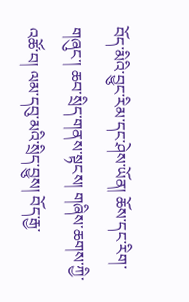བོད་མིའི་བྱུང་རིམ་དང་ཤེས་ཡོན། ཆོས་དང་རིག་གཞུང་། ཆབ་སྲིད་གནས་སྟངས། གཞིས་ཆགས་ཀྱི་འཚོ་བ། ལམ་དབུ་མའི་སྲིད་བྱུས། བོད་རྒྱ་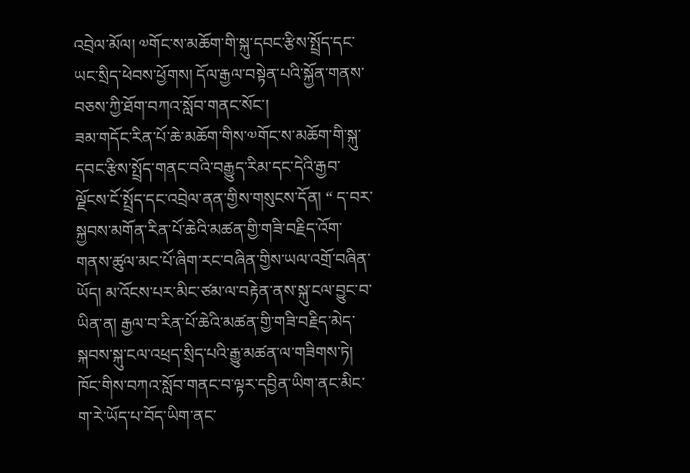འབྲེལ་མོལ། ༧གོང་ས་མཆོག་གི་སྐུ་དབང་རྩིས་སྤྲོད་དང་ཡང་སྲིད་ཕེབས་ཕྱོགས། དོལ་རྒྱལ་བསྟེན་པའི་སྐྱོན་གནས་བཅས་ཀྱི་ཐོག་བཀའ་སློབ་གནང་སོང་།
ཟམ་གདོང་རིན་པོ་ཆེ་མཆོག་གིས་༧གོང་ས་མཆོག་གི་སྐུ་དབང་རྩིས་སྤྲོད་གནང་བའི་བརྒྱུད་རིམ་དང་དེའི་རྒྱབ་ལྗོངས་ངོ་སྤྲོད་དང་འབྲེལ་ནན་གྱིས་གསུངས་དོན། “ ད་བར་སྐྱབས་མགོན་རིན་པོ་ཆེའི་མཚན་གྱི་གཟི་བརྗིད་འོག་གནས་ཚུལ་མང་པོ་ཞིག་རང་བཞིན་གྱིས་ཡལ་འགྲོ་བཞིན་ཡོད། མ་འོངས་པར་མིང་ཙམ་ལ་བརྟེན་ནས་སྐུ་ངལ་བྱུང་བ་ཡིན་ན། རྒྱལ་བ་རིན་པོ་ཆེའི་མཚན་གྱི་གཟི་བརྗིད་མེད་སྐབས་སྐུ་ངལ་འཕྲད་སྲིད་པའི་རྒྱུ་མཚན་ལ་གཟིགས་ཏེ། ཁོང་གིས་བཀའ་སློབ་གནང་བ་ལྟར་དབྱིན་ཡིག་ནང་མིང་ག་རེ་ཡོད་པ་བོད་ཡིག་ནང་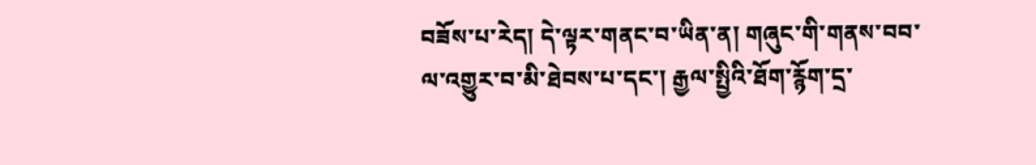བཟོས་པ་རེད། དེ་ལྟར་གནང་བ་ཡིན་ན། གཞུང་གི་གནས་བབ་ལ་འགྱུར་བ་མི་ཐེབས་པ་དང་། རྒྱལ་སྤྱིའི་ཐོག་རྙོག་དྲ་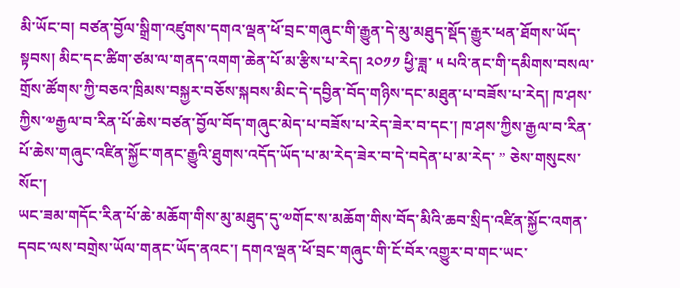མི་ཡོང་བ། བཙན་བྱོལ་སྒྲིག་འཛུགས་དགའ་ལྡན་ཕོ་བྲང་གཞུང་གི་རྒྱུན་དེ་མུ་མཐུད་སྡོད་རྒྱུར་ཕན་ཐོགས་ཡོད་སྟབས། མིང་དང་ཚིག་ཙམ་ལ་གནད་འགག་ཆེན་པོ་མ་རྩིས་པ་རེད། ༢༠༡༡ ཕྱི་ཟླ་ ༥ པའི་ནང་གི་དམིགས་བསལ་གྲོས་ཚོགས་ཀྱི་བཅའ་ཁྲིམས་བསྐྱར་བཅོས་སྐབས་མིང་དེ་དབྱིན་བོད་གཉིས་དང་མཐུན་པ་བཟོས་པ་རེད། ཁ་ཤས་ཀྱིས་༧རྒྱལ་བ་རིན་པོ་ཆེས་བཙན་བྱོལ་བོད་གཞུང་མེད་པ་བཟོས་པ་རེད་ཟེར་བ་དང་། ཁ་ཤས་ཀྱིས་རྒྱལ་བ་རིན་པོ་ཆེས་གཞུང་འཛིན་སྐྱོང་གནང་རྒྱུའི་ཐུགས་འདོད་ཡོད་པ་མ་རེད་ཟེར་བ་དེ་བདེན་པ་མ་རེད་ ” ཅེས་གསུངས་སོང་།
ཡང་ཟམ་གདོང་རིན་པོ་ཆེ་མཆོག་གིས་མུ་མཐུད་དུ་༧གོང་ས་མཆོག་གིས་བོད་མིའི་ཆབ་སྲིད་འཛིན་སྐྱོང་འགན་དབང་ལས་བགྲེས་ཡོལ་གནང་ཡོད་ནའང་། དགའ་ལྡན་ཕོ་བྲང་གཞུང་གི་ངོ་བོར་འགྱུར་བ་གང་ཡང་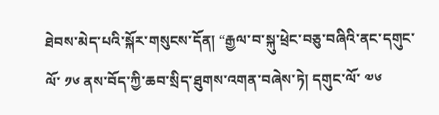ཐེབས་མེད་པའི་སྐོར་གསུངས་དོན། “རྒྱལ་བ་སྐུ་ཕྲེང་བཅུ་བཞིའི་ནང་དགུང་ལོ་ ༡༦ ནས་བོད་ཀྱི་ཆབ་སྲིད་ཐུགས་འགན་བཞེས་ཏེ། དགུང་ལོ་ ༧༦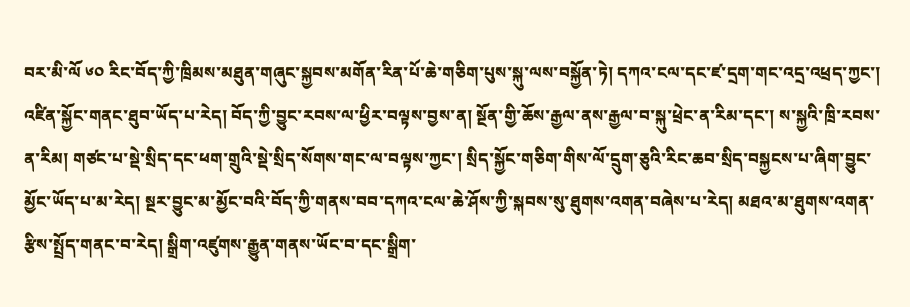བར་མི་ལོ ༦༠ རིང་བོད་ཀྱི་ཁྲིམས་མཐུན་གཞུང་སྐྱབས་མགོན་རིན་པོ་ཆེ་གཅིག་པུས་སྐུ་ལས་བསྐྱོན་ཏེ། དཀའ་ངལ་དང་ཛ་དྲག་གང་འདྲ་འཕྲད་ཀྱང་། འཛིན་སྐྱོང་གནང་ཐུབ་ཡོད་པ་རེད། བོད་ཀྱི་བྱུང་རབས་ལ་ཕྱིར་བལྟས་བྱས་ན། སྔོན་གྱི་ཆོས་རྒྱལ་ནས་རྒྱལ་བ་སྐུ་ཕྲེང་ན་རིམ་དང་། ས་སྐྱའི་ཁྲི་རབས་ན་རིམ། གཙང་པ་སྡེ་སྲིད་དང་ཕག་གྲུའི་སྡེ་སྲིད་སོགས་གང་ལ་བལྟས་ཀྱང་། སྲིད་སྐྱོང་གཅིག་གིས་ལོ་དྲུག་ཅུའི་རིང་ཆབ་སྲིད་བསྐྱངས་པ་ཞིག་བྱུང་མྱོང་ཡོད་པ་མ་རེད། སྔར་བྱུང་མ་མྱོང་བའི་བོད་ཀྱི་གནས་བབ་དཀའ་ངལ་ཆེ་ཤོས་ཀྱི་སྐབས་སུ་ཐུགས་འགན་བཞེས་པ་རེད། མཐའ་མ་ཐུགས་འགན་རྩིས་སྤྲོད་གནང་བ་རེད། སྒྲིག་འཛུགས་རྒྱུན་གནས་ཡོང་བ་དང་སྒྲིག་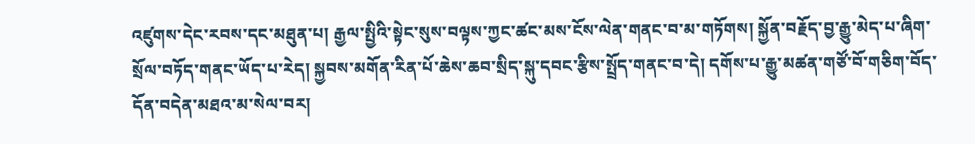འཛུགས་དེང་རབས་དང་མཐུན་པ། རྒྱལ་སྤྱིའི་སྟེང་སུས་བལྟས་ཀྱང་ཚང་མས་ངོས་ལེན་གནང་བ་མ་གཏོགས། སྐྱོན་བརྗོད་བྱ་རྒྱུ་མེད་པ་ཞིག་སྲོལ་བཏོད་གནང་ཡོད་པ་རེད། སྐྱབས་མགོན་རིན་པོ་ཆེས་ཆབ་སྲིད་སྐུ་དབང་རྩིས་སྤྲོད་གནང་བ་དེ། དགོས་པ་རྒྱུ་མཚན་གཙོ་བོ་གཅིག་བོད་དོན་བདེན་མཐའ་མ་སེལ་བར།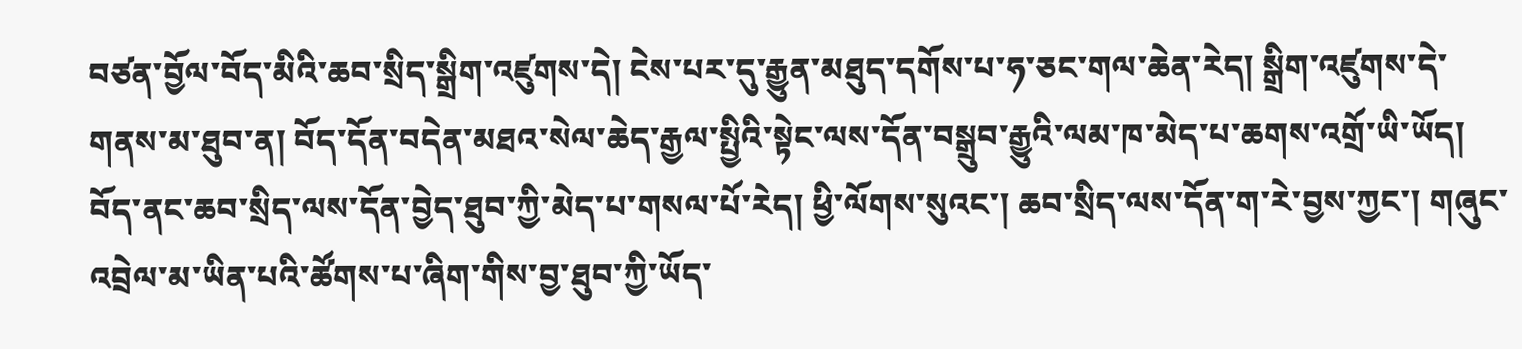བཙན་བྱོལ་བོད་མིའི་ཆབ་སྲིད་སྒྲིག་འཛུགས་དེ། ངེས་པར་དུ་རྒྱུན་མཐུད་དགོས་པ་ཧ་ཅང་གལ་ཆེན་རེད། སྒྲིག་འཛུགས་དེ་གནས་མ་ཐུབ་ན། བོད་དོན་བདེན་མཐའ་སེལ་ཆེད་རྒྱལ་སྤྱིའི་སྟེང་ལས་དོན་བསྒྲུབ་རྒྱུའི་ལམ་ཁ་མེད་པ་ཆགས་འགྲོ་ཡི་ཡོད། བོད་ནང་ཆབ་སྲིད་ལས་དོན་བྱེད་ཐུབ་ཀྱི་མེད་པ་གསལ་པོ་རེད། ཕྱི་ལོགས་སུའང་། ཆབ་སྲིད་ལས་དོན་ག་རེ་བྱས་ཀྱང་། གཞུང་འབྲེལ་མ་ཡིན་པའི་ཚོགས་པ་ཞིག་གིས་བྱ་ཐུབ་ཀྱི་ཡོད་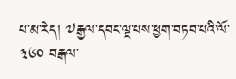པ་མ་རེད། ༧རྒྱལ་དབང་ལྔ་པས་ཕྱག་བཏབ་པའི་ལོ་ ༣༦༠ བརྒལ་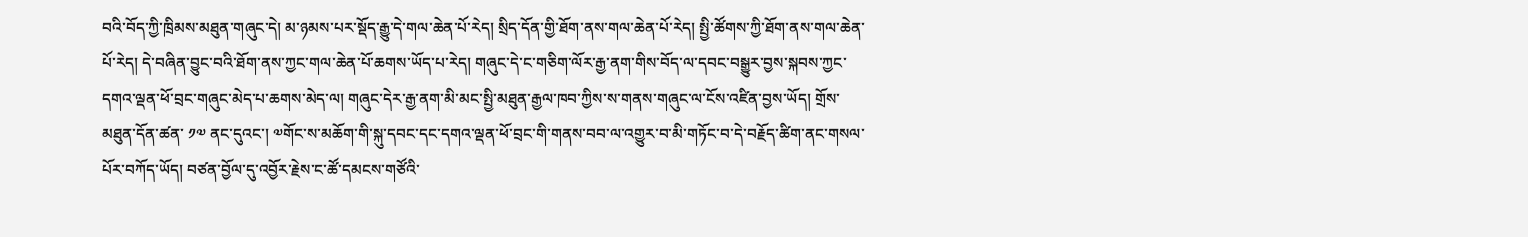བའི་བོད་ཀྱི་ཁྲིམས་མཐུན་གཞུང་དེ། མ་ཉམས་པར་སྡོད་རྒྱུ་དེ་གལ་ཆེན་པོ་རེད། སྲིད་དོན་གྱི་ཐོག་ནས་གལ་ཆེན་པོ་རེད། སྤྱི་ཚོགས་ཀྱི་ཐོག་ནས་གལ་ཆེན་པོ་རེད། དེ་བཞིན་བྱུང་བའི་ཐོག་ནས་ཀྱང་གལ་ཆེན་པོ་ཆགས་ཡོད་པ་རེད། གཞུང་དེ་ང་གཅིག་ལོར་རྒྱ་ནག་གིས་བོད་ལ་དབང་བསྒྱུར་བྱས་སྐབས་ཀྱང་དགའ་ལྡན་ཕོ་བྲང་གཞུང་མེད་པ་ཆགས་མེད་ལ། གཞུང་དེར་རྒྱ་ནག་མི་མང་སྤྱི་མཐུན་རྒྱལ་ཁབ་ཀྱིས་ས་གནས་གཞུང་ལ་ངོས་འཛིན་བྱས་ཡོད། གྲོས་མཐུན་དོན་ཚན་ ༡༧ ནང་དུའང་། ༧གོང་ས་མཆོག་གི་སྐུ་དབང་དང་དགའ་ལྡན་ཕོ་བྲང་གི་གནས་བབ་ལ་འགྱུར་བ་མི་གཏོང་བ་དེ་བརྗོད་ཚིག་ནང་གསལ་པོར་བཀོད་ཡོད། བཙན་བྱོལ་དུ་འབྱོར་རྗེས་ང་ཚོ་དམངས་གཙོའི་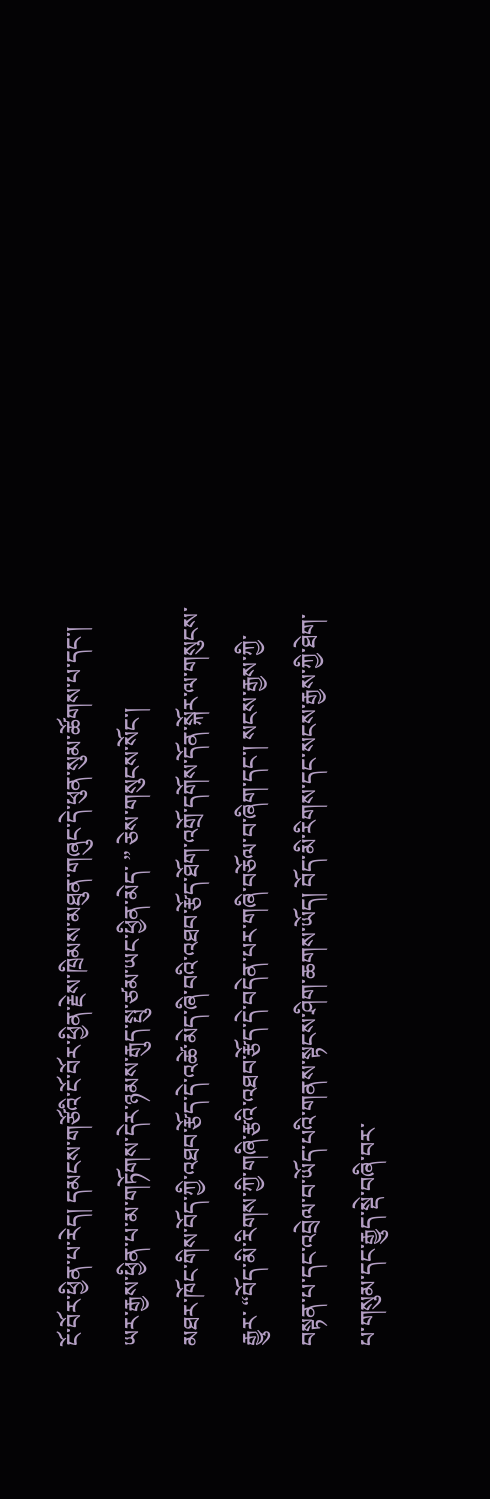ངོ་བོར་ཕྱིན་པ་རེད། དམངས་གཙོའི་ངོ་བོར་ཕྱིན་རྗེས་ཁྲིམས་མཐུན་གཞུང་དེ་ཕུན་སུམ་ཚོགས་པ་དང་། ཡར་རྒྱས་ཕྱིན་པ་མ་གཏོགས་དེར་ཉམས་རྒུད་སྤུ་ཙམ་ཡང་ཕྱིན་མེད་ ” ཅེས་གསུངས་སོང་།
མཐར་ཁོང་གིས་བོད་ཀྱི་འཐབ་རྩོད་དེ་འཚེ་མེད་ཞི་བའི་འཐབ་རྩོད་ཐོག་འགྲོ་དགོས་དོན་སྐོར་ལ་གསུངས་རྒྱུར་ “བོད་མི་རིགས་ཀྱི་གཞི་རྩའི་འཐབ་རྩོད་དེ་བདེན་པར་གཞི་བཅོལ་བ་ཞིག་དང་། སངས་རྒྱས་ཀྱི་བསྟན་པ་དང་འབྲེལ་བ་ཡོད་པའི་གནས་སྟངས་ཤིག་ཆགས་ཡོད། བོད་མི་རིགས་དང་སངས་རྒྱས་ཀྱི་ཐེག་པ་གསུམ་དང་རྒྱུད་སྡེ་བཞི་བར་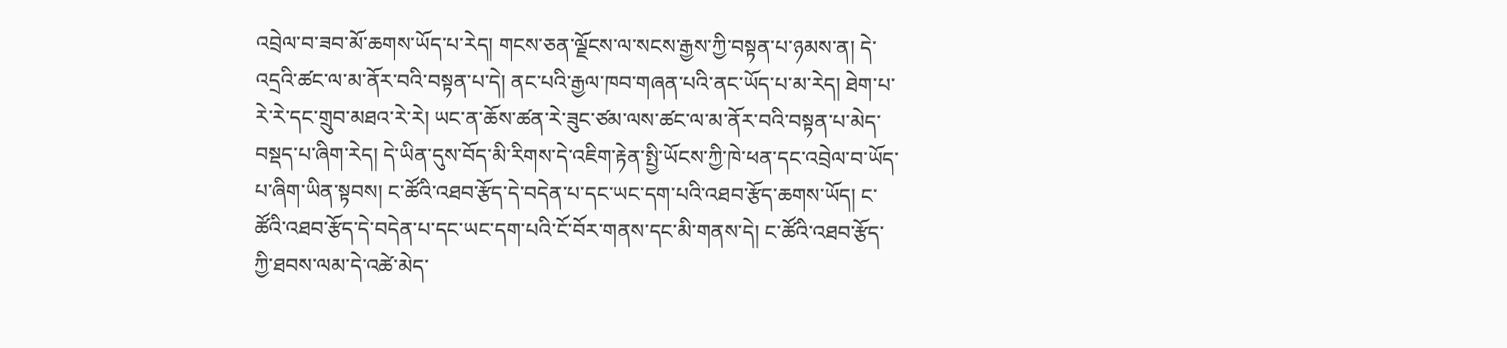འབྲེལ་བ་ཟབ་མོ་ཆགས་ཡོད་པ་རེད། གངས་ཅན་ལྗོངས་ལ་སངས་རྒྱས་ཀྱི་བསྟན་པ་ཉམས་ན། དེ་འདྲའི་ཚང་ལ་མ་ནོར་བའི་བསྟན་པ་དེ། ནང་པའི་རྒྱལ་ཁབ་གཞན་པའི་ནང་ཡོད་པ་མ་རེད། ཐེག་པ་རེ་རེ་དང་གྲུབ་མཐའ་རེ་རེ། ཡང་ན་ཆོས་ཚན་རེ་ཟུང་ཙམ་ལས་ཚང་ལ་མ་ནོར་བའི་བསྟན་པ་མེད་བསྡད་པ་ཞིག་རེད། དེ་ཡིན་དུས་བོད་མི་རིགས་དེ་འཇིག་རྟེན་སྤྱི་ཡོངས་ཀྱི་ཁེ་ཕན་དང་འབྲེལ་བ་ཡོད་པ་ཞིག་ཡིན་སྟབས། ང་ཚོའི་འཐབ་རྩོད་དེ་བདེན་པ་དང་ཡང་དག་པའི་འཐབ་རྩོད་ཆགས་ཡོད། ང་ཚོའི་འཐབ་རྩོད་དེ་བདེན་པ་དང་ཡང་དག་པའི་ངོ་བོར་གནས་དང་མི་གནས་དེ། ང་ཚོའི་འཐབ་རྩོད་ཀྱི་ཐབས་ལམ་དེ་འཚེ་མེད་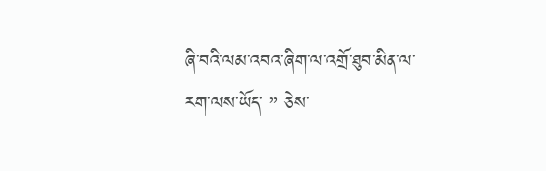ཞི་བའི་ལམ་འབའ་ཞིག་ལ་འགྲོ་ཐུབ་མིན་ལ་རག་ལས་ཡོད་ ” ཅེས་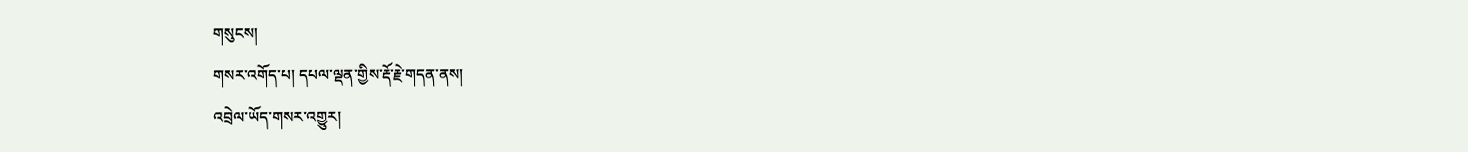གསུངས།
གསར་འགོད་པ། དཔལ་ལྡན་གྱིས་རྡོ་རྗེ་གདན་ནས།
འབྲེལ་ཡོད་གསར་འགྱུར།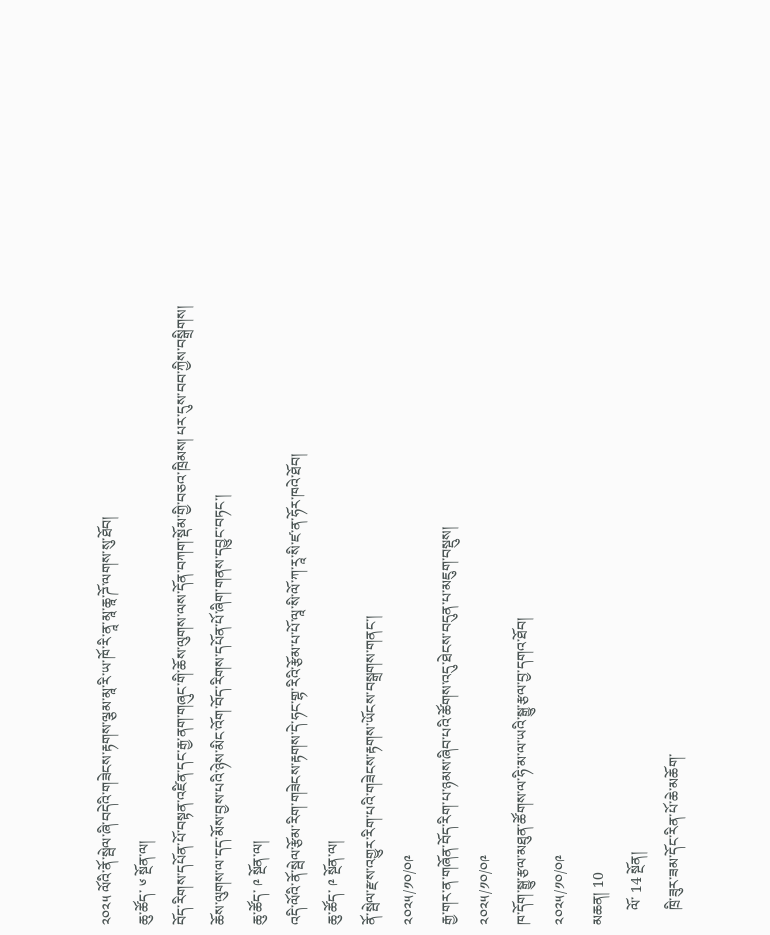༢༠༢༥ ལོའི་ནོ་སྦེལ་ཞི་བདེའི་གཟེངས་རྟགས་ལྕམ་མཱ་རི་ཡ་ཁོ་རི་ནཱ་མཱ་ཆཱ་ཌོ་ལགས་སུ་ཐོབ།
ཆུ་ཚོད་ ༦ སྔོན་ལ།
བོད་རིགས་དཔོན་པོ་བསྟན་འཛིན་དང་རྒྱ་ནག་གཞུང་གི་ཆོས་ལུགས་ལས་དོན་བཀག་སྡོམ་གྱི་བཅའ་ཁྲིམས། པར་དུས་བབ་ཀྱིས་བསྒྲིགས།
ཆོས་ལུགས་ལ་དད་མོས་བྱས་པའི་ཉེས་མིང་འོག་བོད་རིགས་དཔོན་པོ་ཞིག་གནས་དབྱུང་བཏང་།
ཆུ་ཚོད་ ༩ སྔོན་ལ།
འདི་ལོའི་ནོ་སྦེལ་རྩོམ་རིག་གཟེངས་རྟགས་དེ་ཧང་གྷ་རིའི་རྩོམ་པ་པོ་ལཱ་སི་ལོ་ཀ་རཱ་སི་ཛ་ན་ཧོར་ཁའེ་ཐོབ།
ཆུ་ཚོད་ ༩ སྔོན་ལ།
ནོ་སྦེལ་རྫས་འགྱུར་རིག་པའི་གཟེངས་རྟགས་ཡོངས་བསྒྲགས་གནང་།
༢༠༢༥/༡༠/༠༩
རྒྱ་གར་ན་གཞོན་བོད་རིག་པ་ཉམས་ཞིབ་པའི་ཚོགས་འདུ་ཐེངས་བདུན་པ་མཇུག་བསྡུས།
༢༠༢༥/༡༠/༠༩
ཁ་དོག་སྒྱུ་རྩལ་མཐུན་ཚོགས་ལ་ཧི་མ་ལ་ཡའི་སྒྱུ་རྩལ་བྱ་དགའ་ཐོབ།
༢༠༢༥/༡༠/༠༩
མཆན། 10
    ལོ་ 14 སྔོན།
    ཁྲི་ཟུར་ཟམ་དོང་རིན་པོ་ཆེ་མཆོག་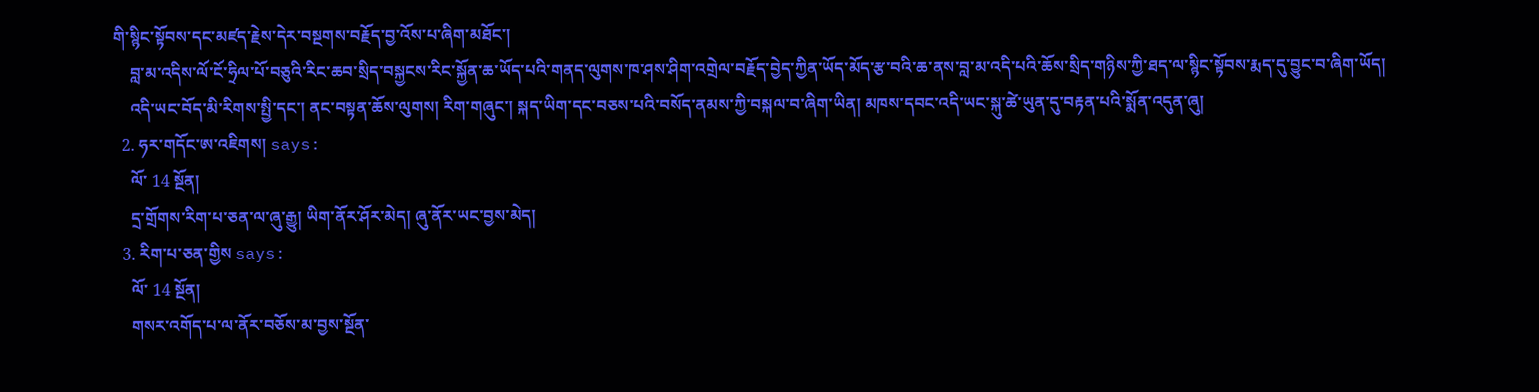གི་སྙིང་སྟོབས་དང་མཛད་རྗེས་དེར་བསྔགས་བརྗོད་བྱ་འོས་པ་ཞིག་མཐོང་།
    བླ་མ་འདིས་ལོ་ངོ་ཧྲིལ་པོ་བཅུའི་རིང་ཆབ་སྲིད་བསྐྱངས་རིང་སྐྱོན་ཆ་ཡོད་པའི་གནད་ལུགས་ཁ་ཤས་ཤིག་འགྲེལ་བརྗོད་བྱེད་ཀྱིན་ཡོད་མོད་རྩ་བའི་ཆ་ནས་བླ་མ་འདི་པའི་ཆོས་སྲིད་གཉིས་ཀྱི་ཐད་ལ་སྙིང་སྟོབས་རྨད་དུ་བྱུང་བ་ཞིག་ཡོད།
    འདི་ཡང་བོད་མི་རིགས་སྤྱི་དང་། ནང་བསྟན་ཆོས་ལུགས། རིག་གཞུང་། སྐད་ཡིག་དང་བཅས་པའི་བསོད་ནམས་ཀྱི་བསྐལ་བ་ཞིག་ཡིན། མཁས་དབང་འདི་ཡང་སྐུ་ཚེ་ཡུན་དུ་བརྟན་པའི་སྨོན་འདུན་ཞུ།
  2. ཧར་གདོང་ཨ་འཇིགས། says:
    ལོ་ 14 སྔོན།
    དྲ་གྲོགས་རིག་པ་ཅན་ལ་ཞུ་རྒྱུ། ཡིག་ནོར་ཤོར་མེད། ཞུ་ནོར་ཡང་བྱས་མེད།
  3. རིག་པ་ཅན་གྱིས says:
    ལོ་ 14 སྔོན།
    གསར་འགོད་པ་ལ་ནོར་བཅོས་མ་བྱས་སྔོན་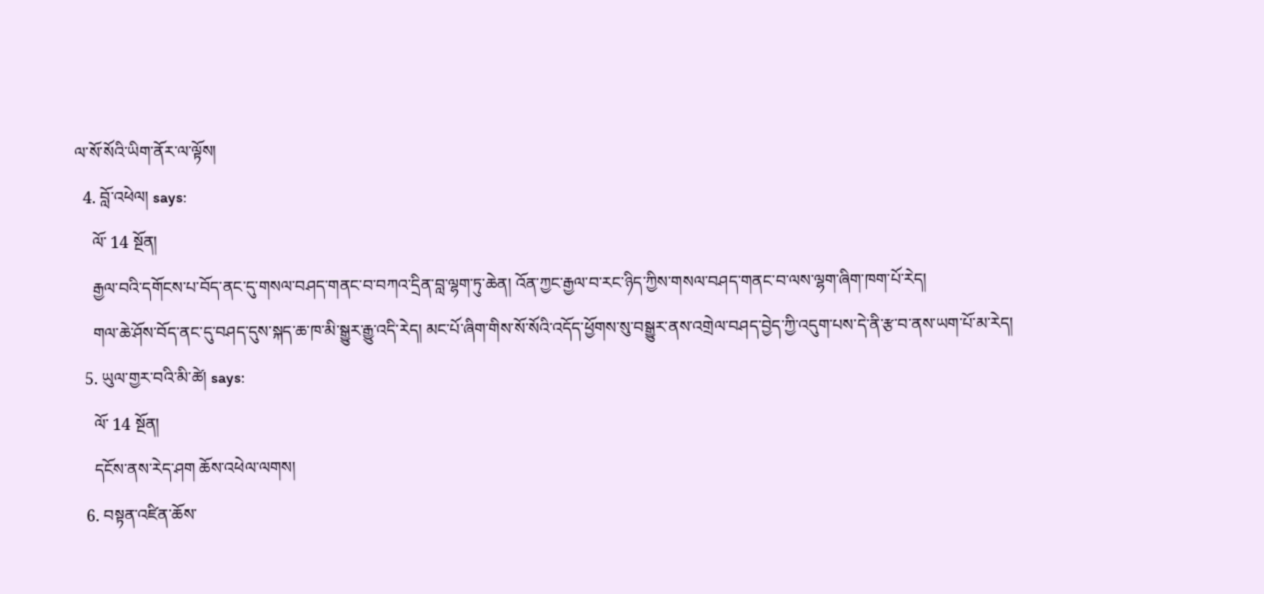ལ་སོ་སོའི་ཡིག་ནོར་ལ་ལྟོས།
  4. བློ་འཕེལ། says:
    ལོ་ 14 སྔོན།
    རྒྱལ་བའི་དགོངས་པ་བོད་ནང་དུ་གསལ་བཤད་གནང་བ་བཀའ་དྲིན་བླ་ལྷག་ཏུ་ཆེན། འོན་ཀྱང་རྒྱལ་བ་རང་ཉིད་ཀྱིས་གསལ་བཤད་གནང་བ་ལས་ལྷག་ཞིག་ཁག་པོ་རེད།
    གལ་ཆེ་ཤོས་བོད་ནང་དུ་བཤད་དུས་སྐད་ཆ་ཁ་མི་སྒྱུར་རྒྱུ་འདི་རེད། མང་པོ་ཞིག་གིས་སོ་སོའི་འདོད་ཕྱོགས་སུ་བསྒྱུར་ནས་འགྲེལ་བཤད་བྱེད་ཀྱི་འདུག་པས་དེ་ནི་རྩ་བ་ནས་ཡག་པོ་མ་རེད།
  5. ཡུལ་གྱར་བའི་མི་ཚེ། says:
    ལོ་ 14 སྔོན།
    དངོས་ནས་རེད་ཤག ཆོས་འཕེལ་ལགས།
  6. བསྟན་འཛིན་ཆོས་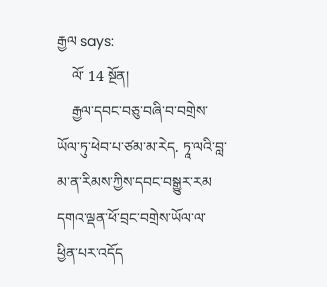རྒྱལ says:
    ལོ་ 14 སྔོན།
    རྒྱལ་དབང་བཅུ་བཞི་བ་བགྲེས་ཡོལ་ཏུ་ཕེབ་པ་ཙམ་མ་རེད. ཏཱ་ལའི་བླ་མ་ན་རིམས་ཀྱིས་དབང་བསྒྱུར་རམ དགའ་ལྡན་ཕོ་བྲང་བགྲེས་ཡོལ་ལ་ཕྱིན་པར་འདོད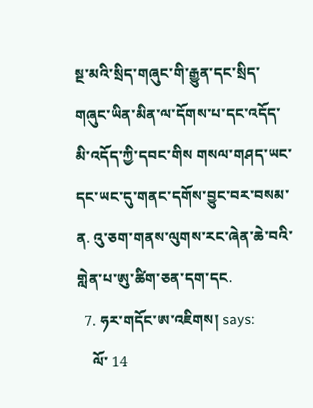སྔ་མའི་སྲིད་གཞུང་གི་རྒྱུན་དང་སྲིད་གཞུང་ཡིན་མིན་ལ་དོགས་པ་དང་འདོད་མི་འདོད་ཀྱི་དབང་གིས གསལ་གཤད་ཡང་དང་ཡང་དུ་གནང་དགོས་བྱུང་བར་བསམ་ན. འུ་ཅག་གནས་ལུགས་རང་ཞེན་ཆེ་བའི་གླེན་པ་ཨུ་ཚིག་ཅན་དག་དང.
  7. ཧར་གདོང་ཨ་འཇིགས། says:
    ལོ་ 14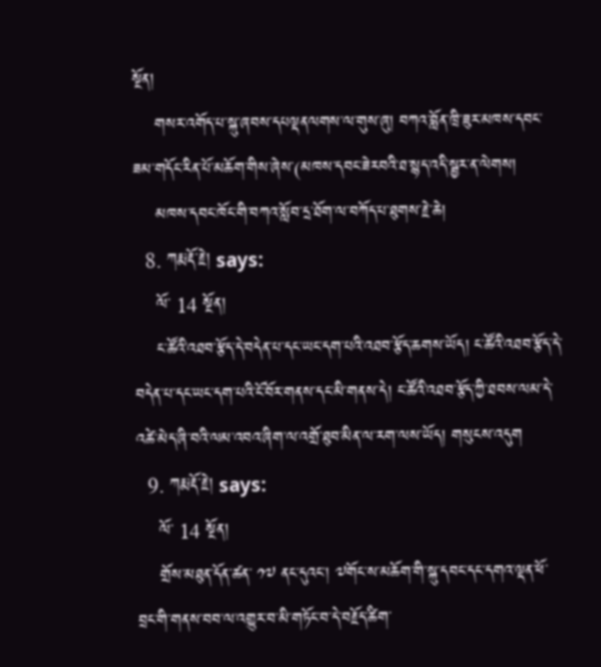སྔོན།
    གསར་འགོད་པ་སྐུ་ཞབས་དཔལྡནལགས་ལ་གུས་ཞུ། བཀའ་བློན་ཁྲི་ཟུར་མཁས་དབང་ཟམ་གདོང་རིན་པོ་མཆོག་གིས་ཞེས་(མཁས་དབང་ཟེརབའི་ཐ་སྙད་འདི་སྦྱར་ན་ལེགས།
    མཁས་དབང་ཁོང་གི་བཀའ་སློབ་དྲ་ཐོག་ལ་བཀོད་པ་ཐུགས་རྗེ་ཆེ།
  8. ཀརྨ་རྡོ་རྗེ། says:
    ལོ་ 14 སྔོན།
    ང་ཚོའི་འཐབ་རྩོད་དེ་བདེན་པ་དང་ཡང་དག་པའི་འཐབ་རྩོད་ཆགས་ཡོད། ང་ཚོའི་འཐབ་རྩོད་དེ་བདེན་པ་དང་ཡང་དག་པའི་ངོ་བོར་གནས་དང་མི་གནས་དེ། ང་ཚོའི་འཐབ་རྩོད་ཀྱི་ཐབས་ལམ་དེ་འཚེ་མེད་ཞི་བའི་ལམ་འབའ་ཞིག་ལ་འགྲོ་ཐུབ་མིན་ལ་རག་ལས་ཡོད། གསུངས་འདུག
  9. ཀརྨ་རྡོ་རྗེ། says:
    ལོ་ 14 སྔོན།
    གྲོས་མཐུན་དོན་ཚན་ ༡༧ ནང་དུའང་། ༧གོང་ས་མཆོག་གི་སྐུ་དབང་དང་དགའ་ལྡན་ཕོ་བྲང་གི་གནས་བབ་ལ་འགྱུར་བ་མི་གཏོང་བ་དེ་བརྗོད་ཚིག་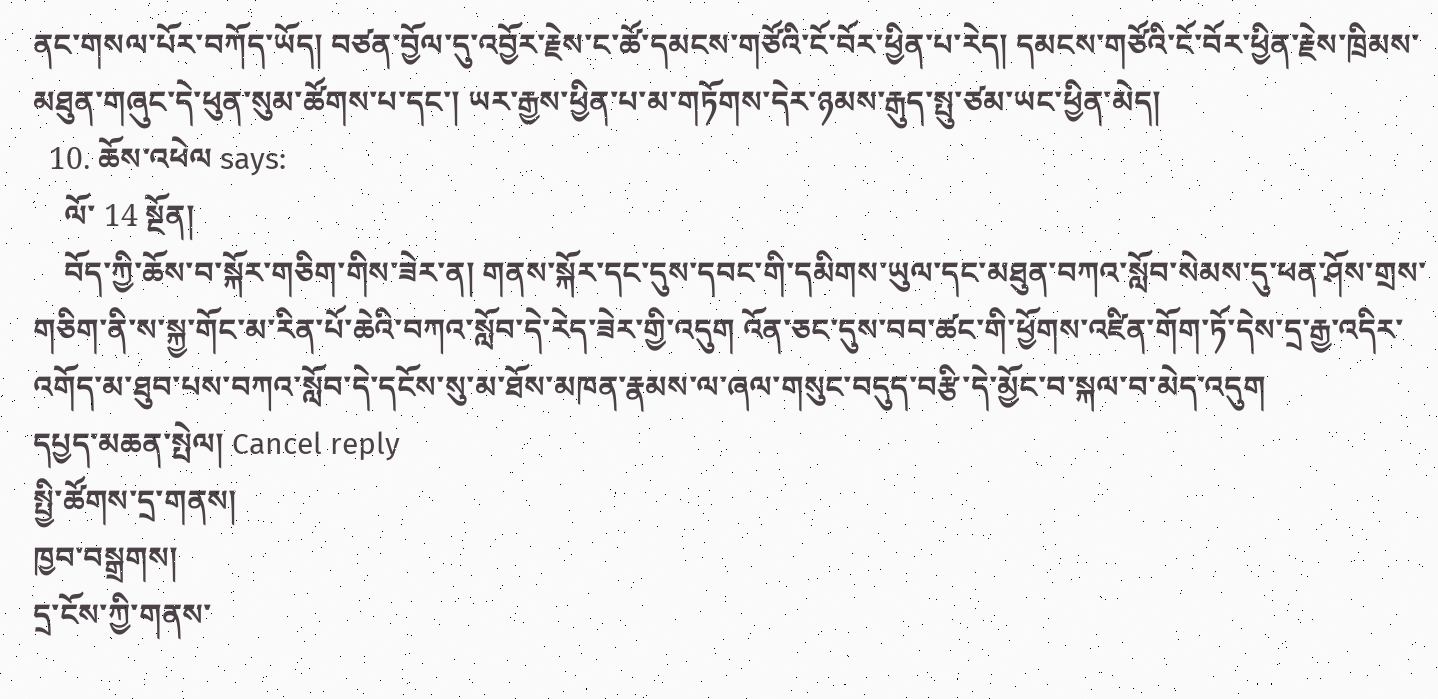ནང་གསལ་པོར་བཀོད་ཡོད། བཙན་བྱོལ་དུ་འབྱོར་རྗེས་ང་ཚོ་དམངས་གཙོའི་ངོ་བོར་ཕྱིན་པ་རེད། དམངས་གཙོའི་ངོ་བོར་ཕྱིན་རྗེས་ཁྲིམས་མཐུན་གཞུང་དེ་ཕུན་སུམ་ཚོགས་པ་དང་། ཡར་རྒྱས་ཕྱིན་པ་མ་གཏོགས་དེར་ཉམས་རྒུད་སྤུ་ཙམ་ཡང་ཕྱིན་མེད།
  10. ཆོས་འཕེལ says:
    ལོ་ 14 སྔོན།
    བོད་ཀྱི་ཆོས་བ་སྐོར་གཅིག་གིས་ཟེར་ན། གནས་སྐོར་དང་དུས་དབང་གི་དམིགས་ཡུལ་དང་མཐུན་བཀའ་སློབ་སེམས་དུ་ཕན་ཤོས་གྲས་གཅིག་ནི་ས་སྐྱ་གོང་མ་རིན་པོ་ཆེའི་བཀའ་སློབ་དེ་རེད་ཟེར་གྱི་འདུག འོན་ཅང་དུས་བབ་ཚང་གི་ཕྱོགས་འཛིན་གོག་ཏོ་དེས་དྲ་རྒྱ་འདིར་འགོད་མ་ཐུབ་པས་བཀའ་སློབ་དེ་དངོས་སུ་མ་ཐོས་མཁན་རྣམས་ལ་ཞལ་གསུང་བདུད་བརྩི་དེ་མྱོང་བ་སྐལ་བ་མེད་འདུག
དཔྱད་མཆན་སྤེལ། Cancel reply
སྤྱི་ཚོགས་དྲ་གནས།
ཁྱབ་བསྒྲགས།
དྲ་ངོས་ཀྱི་གནས་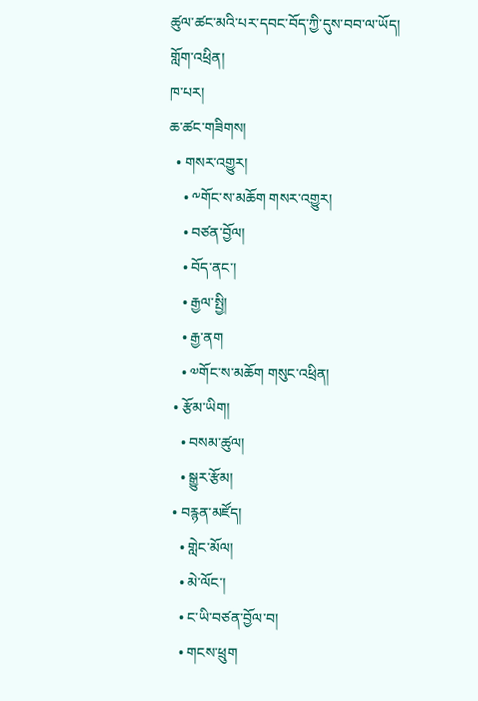ཚུལ་ཚང་མའི་པར་དབང་བོད་ཀྱི་དུས་བབ་ལ་ཡོད།
གློག་འཕྲིན།
ཁ་པར།
ཆ་ཚང་གཟིགས།
  • གསར་འགྱུར།
    • ༸གོང་ས་མཆོག གསར་འགྱུར།
    • བཙན་བྱོལ།
    • བོད་ནང་།
    • རྒྱལ་སྤྱི།
    • རྒྱ་ནག
    • ༧གོང་ས་མཆོག གསུང་འཕྲིན།
  • རྩོམ་ཡིག།
    • བསམ་ཚུལ།
    • སྒྱུར་རྩོམ།
  • བརྙན་མཛོད།
    • གླེང་མོལ།
    • མེ་ལོང་།
    • ང་ཡི་བཙན་བྱོལ་བ།
    • གངས་ཕྲུག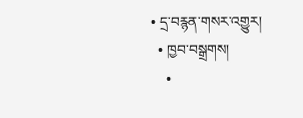• དྲ་བརྙན་གསར་འགྱུར།
  • ཁྱབ་བསྒྲགས།
    •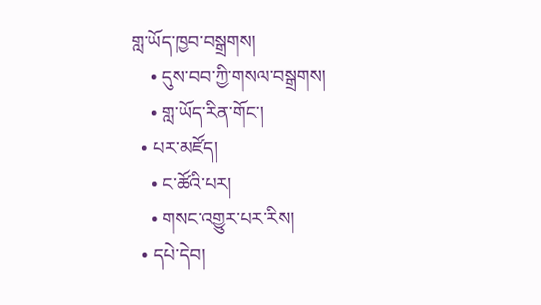གླ་ཡོད་ཁྱབ་བསྒྲགས།
    • དུས་བབ་ཀྱི་གསལ་བསྒྲགས།
    • གླ་ཡོད་རིན་གོང་།
  • པར་མཛོད།
    • ང་ཚོའི་པར།
    • གསང་འགྱུར་པར་རིས།
  • དཔེ་དེབ།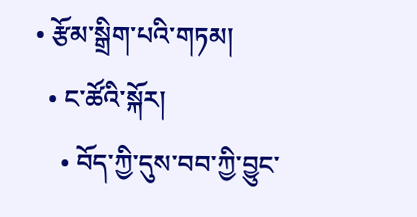• རྩོམ་སྒྲིག་པའི་གཏམ།
  • ང་ཚོའི་སྐོར།
    • བོད་ཀྱི་དུས་བབ་ཀྱི་བྱུང་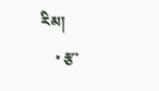རིམ།
    • རྩ་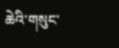ཆེའི་གསུང་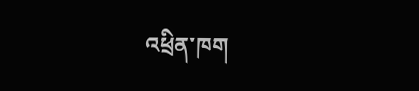འཕྲིན་ཁག